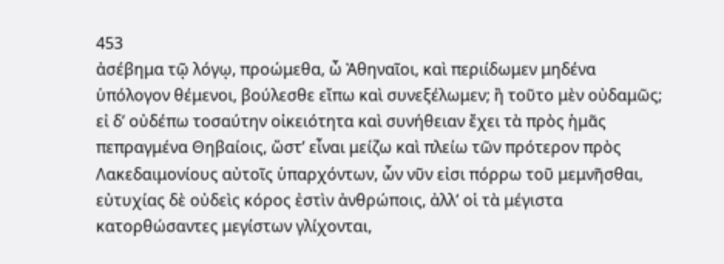453
ἀσέβημα τῷ λόγῳ, προώμεθα, ὦ Ἀθηναῖοι, καὶ περιίδωμεν μηδένα ὑπόλογον θέμενοι, βούλεσθε εἴπω καὶ συνεξέλωμεν; ἢ τοῦτο μὲν οὐδαμῶς; εἰ δʼ οὐδέπω τοσαύτην οἰκειότητα καὶ συνήθειαν ἔχει τὰ πρὸς ἡμᾶς πεπραγμένα Θηβαίοις, ὥστʼ εἶναι μείζω καὶ πλείω τῶν πρότερον πρὸς Λακεδαιμονίους αὐτοῖς ὑπαρχόντων, ὧν νῦν εἰσι πόρρω τοῦ μεμνῆσθαι, εὐτυχίας δὲ οὐδεὶς κόρος ἐστὶν ἀνθρώποις, ἀλλʼ οἱ τὰ μέγιστα κατορθώσαντες μεγίστων γλίχονται,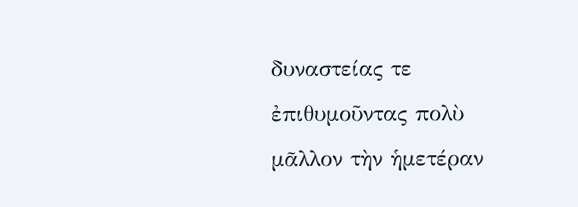δυναστείας τε ἐπιθυμοῦντας πολὺ μᾶλλον τὴν ἡμετέραν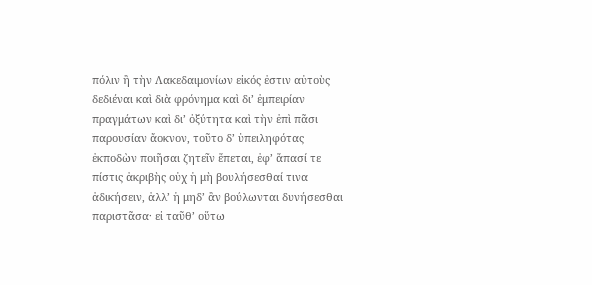πόλιν ἢ τὴν Λακεδαιμονίων εἰκός ἐστιν αὐτοὺς δεδιέναι καὶ διὰ φρόνημα καὶ διʼ ἐμπειρίαν πραγμάτων καὶ διʼ ὀξύτητα καὶ τὴν ἐπὶ πᾶσι παρουσίαν ἄοκνον, τοῦτο δʼ ὑπειληφότας ἐκποδὼν ποιῆσαι ζητεῖν ἕπεται, ἐφʼ ἅπασί τε πίστις ἀκριβὴς οὐχ ἡ μὴ βουλήσεσθαί τινα ἀδικήσειν, ἀλλʼ ἡ μηδʼ ἂν βούλωνται δυνήσεσθαι παριστᾶσα· εἰ ταῦθʼ οὕτω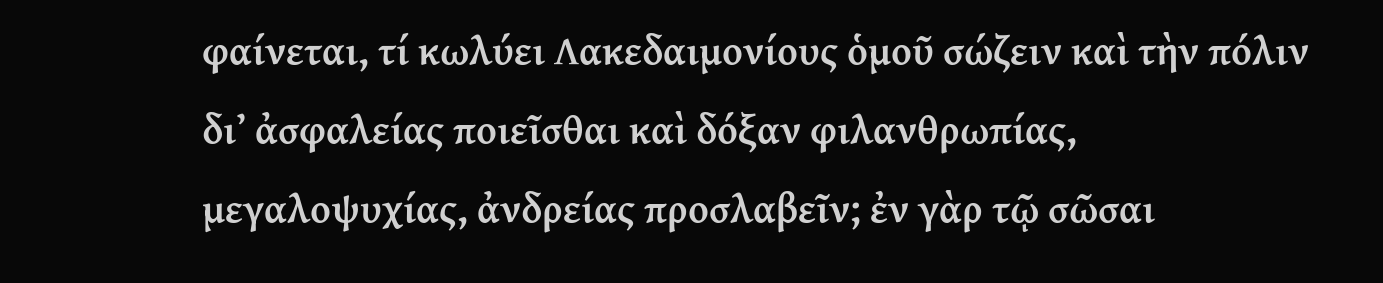φαίνεται, τί κωλύει Λακεδαιμονίους ὁμοῦ σώζειν καὶ τὴν πόλιν διʼ ἀσφαλείας ποιεῖσθαι καὶ δόξαν φιλανθρωπίας, μεγαλοψυχίας, ἀνδρείας προσλαβεῖν; ἐν γὰρ τῷ σῶσαι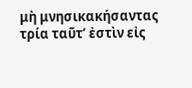μὴ μνησικακήσαντας τρία ταῦτʼ ἐστὶν εἰς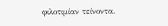φιλοτιμίαν τείνοντα.